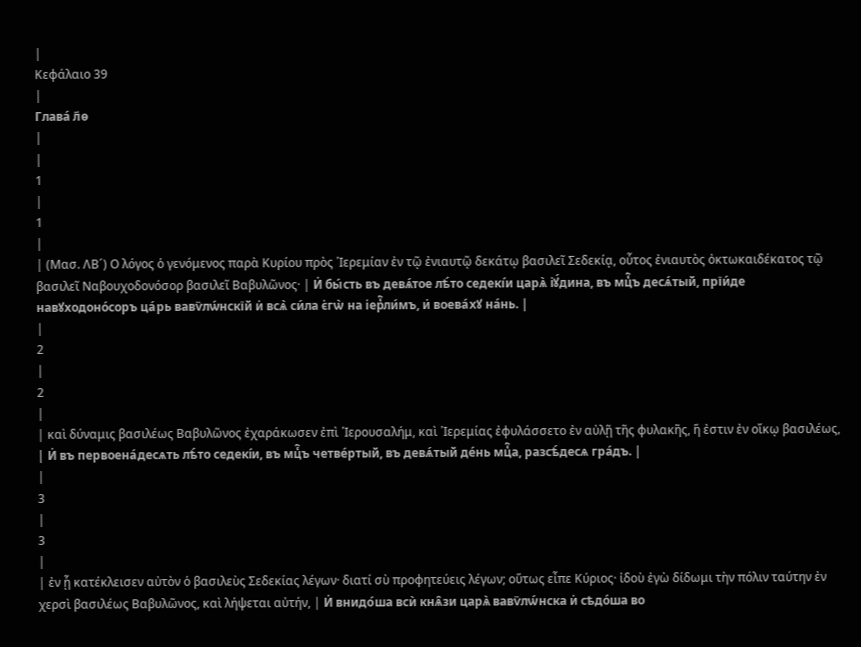|
Κεφάλαιο 39
|
Глава́ л҃ѳ
|
|
1
|
1
|
| (Μασ. ΛΒ´) Ο λόγος ὁ γενόμενος παρὰ Κυρίου πρὸς ῾Ιερεμίαν ἐν τῷ ἐνιαυτῷ δεκάτῳ βασιλεῖ Σεδεκίᾳ, οὗτος ἐνιαυτὸς ὀκτωκαιδέκατος τῷ βασιλεῖ Ναβουχοδονόσορ βασιλεῖ Βαβυλῶνος· | И҆ бы́сть въ девѧ́тое лѣ́то седекі́и царѧ̀ і҆ꙋ́дина, въ мцⷭ҇ъ десѧ́тый, прїи́де навꙋходоно́соръ ца́рь вавѷлѡ́нскїй и҆ всѧ̀ си́ла є҆гѡ̀ на і҆ерⷭ҇ли́мъ, и҆ воева́хꙋ на́нь. |
|
2
|
2
|
| καὶ δύναμις βασιλέως Βαβυλῶνος ἐχαράκωσεν ἐπὶ ῾Ιερουσαλήμ, καὶ ῾Ιερεμίας ἐφυλάσσετο ἐν αὐλῇ τῆς φυλακῆς, ἥ ἐστιν ἐν οἴκῳ βασιλέως, | И҆ въ первоена́десѧть лѣ́то седекі́и, въ мцⷭ҇ъ четве́ртый, въ девѧ́тый де́нь мцⷭ҇а, разсѣ́десѧ гра́дъ. |
|
3
|
3
|
| ἐν ᾗ κατέκλεισεν αὐτὸν ὁ βασιλεὺς Σεδεκίας λέγων· διατί σὺ προφητεύεις λέγων; οὕτως εἶπε Κύριος· ἰδοὺ ἐγὼ δίδωμι τὴν πόλιν ταύτην ἐν χερσὶ βασιλέως Βαβυλῶνος, καὶ λήψεται αὐτήν, | И҆ внидо́ша всѝ кнѧ̑зи царѧ̀ вавѷлѡ́нска и҆ сѣдо́ша во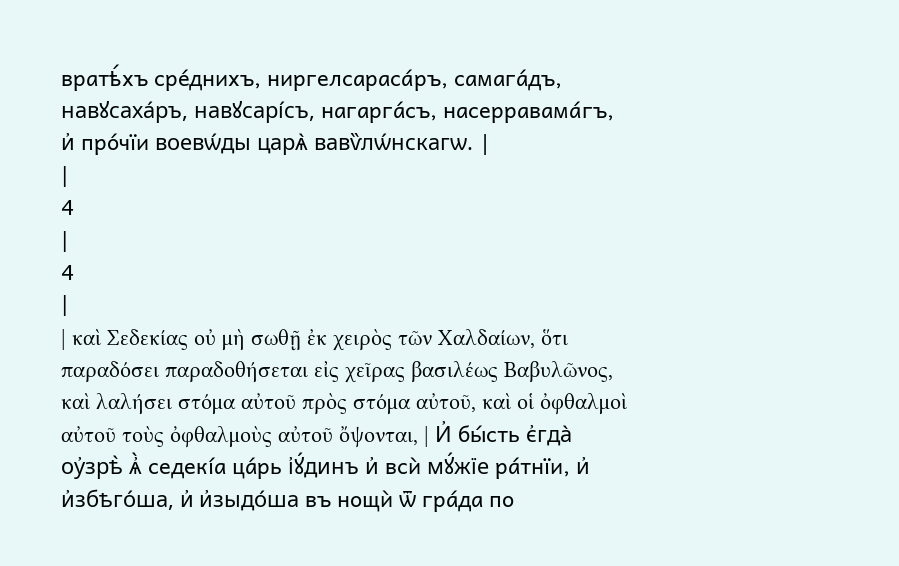вратѣ́хъ сре́днихъ, ниргелсараса́ръ, самага́дъ, навꙋсаха́ръ, навꙋсарі́съ, нагарга́съ, насерравама́гъ, и҆ про́чїи воевѡ́ды царѧ̀ вавѷлѡ́нскагѡ. |
|
4
|
4
|
| καὶ Σεδεκίας οὐ μὴ σωθῇ ἐκ χειρὸς τῶν Χαλδαίων, ὅτι παραδόσει παραδοθήσεται εἰς χεῖρας βασιλέως Βαβυλῶνος, καὶ λαλήσει στόμα αὐτοῦ πρὸς στόμα αὐτοῦ, καὶ οἱ ὀφθαλμοὶ αὐτοῦ τοὺς ὀφθαλμοὺς αὐτοῦ ὄψονται, | И҆ бы́сть є҆гда̀ оу҆зрѣ̀ ѧ҆̀ седекі́а ца́рь і҆ꙋ́динъ и҆ всѝ мꙋ́жїе ра́тнїи, и҆ и҆збѣго́ша, и҆ и҆зыдо́ша въ нощѝ ѿ гра́да по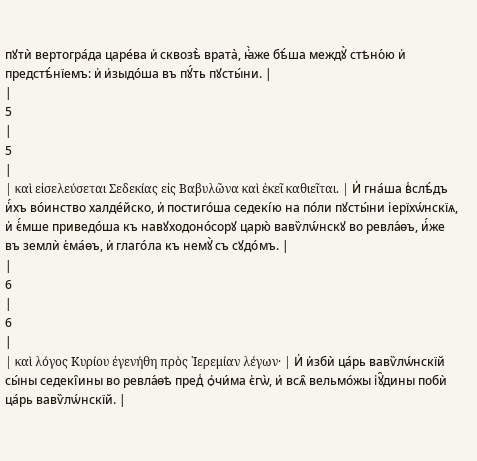пꙋтѝ вертогра́да царе́ва и҆ сквозѣ̀ врата̀, ꙗ҆̀же бѣ́ша междꙋ̀ стѣно́ю и҆ предстѣ́нїемъ: и҆ и҆зыдо́ша въ пꙋ́ть пꙋсты́ни. |
|
5
|
5
|
| καὶ εἰσελεύσεται Σεδεκίας εἰς Βαβυλῶνα καὶ ἐκεῖ καθιεῖται. | И҆ гна́ша в̾слѣ́дъ и҆́хъ во́инство халде́йско, и҆ постиго́ша седекі́ю на по́ли пꙋсты́ни і҆ерїхѡ́нскїѧ, и҆ є҆́мше приведо́ша къ навꙋходоно́сорꙋ царю̀ вавѷлѡ́нскꙋ во ревла́ѳъ, и҆́же въ землѝ є҆ма́ѳъ, и҆ глаго́ла къ немꙋ̀ съ сꙋдо́мъ. |
|
6
|
6
|
| καὶ λόγος Κυρίου ἐγενήθη πρὸς ῾Ιερεμίαν λέγων· | И҆ и҆збѝ ца́рь вавѷлѡ́нскїй сы́ны седекі̑ины во ревла́ѳѣ пред̾ ѻ҆чи́ма є҆гѡ̀, и҆ всѧ̑ вельмо́жы і҆ꙋ̑дины побѝ ца́рь вавѷлѡ́нскїй. |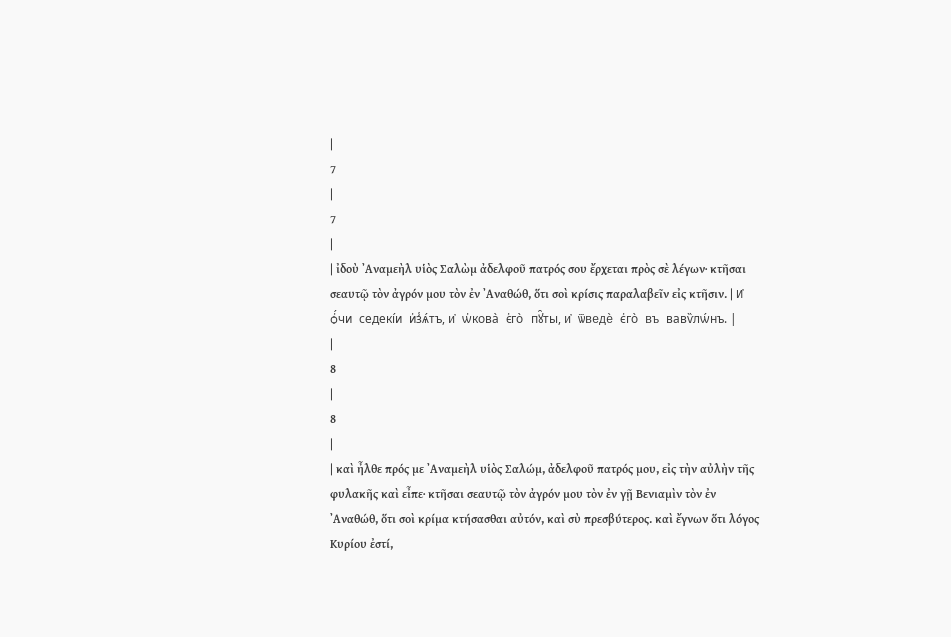|
7
|
7
|
| ἰδοὺ ᾿Αναμεὴλ υἱὸς Σαλὼμ ἀδελφοῦ πατρός σου ἔρχεται πρὸς σὲ λέγων· κτῆσαι σεαυτῷ τὸν ἀγρόν μου τὸν ἐν ᾿Αναθώθ, ὅτι σοὶ κρίσις παραλαβεῖν εἰς κτῆσιν. | И҆ ѻ҆́чи седекі́и и҆з̾ѧ́тъ, и҆ ѡ҆кова̀ є҆го̀ пꙋ̑ты, и҆ ѿведѐ є҆го̀ въ вавѷлѡ́нъ. |
|
8
|
8
|
| καὶ ἦλθε πρός με ᾿Αναμεὴλ υἱὸς Σαλώμ, ἀδελφοῦ πατρός μου, εἰς τὴν αὐλὴν τῆς φυλακῆς καὶ εἶπε· κτῆσαι σεαυτῷ τὸν ἀγρόν μου τὸν ἐν γῇ Βενιαμὶν τὸν ἐν ᾿Αναθώθ, ὅτι σοὶ κρίμα κτήσασθαι αὐτόν, καὶ σὺ πρεσβύτερος. καὶ ἔγνων ὅτι λόγος Κυρίου ἐστί,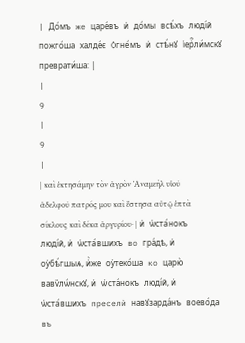| До́мъ же царе́въ и҆ до́мы всѣ́хъ люді́й пожго́ша халде́є ѻ҆гне́мъ и҆ стѣ́нꙋ і҆ерⷭ҇ли́мскꙋ преврати́ша: |
|
9
|
9
|
| καὶ ἐκτησάμην τὸν ἀγρὸν ᾿Αναμεὴλ υἱοῦ ἀδελφοῦ πατρός μου καὶ ἔστησα αὐτῷ ἑπτὰ σίκλους καὶ δέκα ἀργυρίου· | и҆ ѡ҆ста́нокъ люді́й, и҆ ѡ҆ста́вшихъ во гра́дѣ, и҆ оу҆бѣ́гшыѧ, и҆̀же оу҆теко́ша ко царю̀ вавѷлѡ́нскꙋ, и҆ ѡ҆ста́нокъ люді́й, и҆ ѡ҆ста́вшихъ преселѝ навꙋзарда́нъ воево́да въ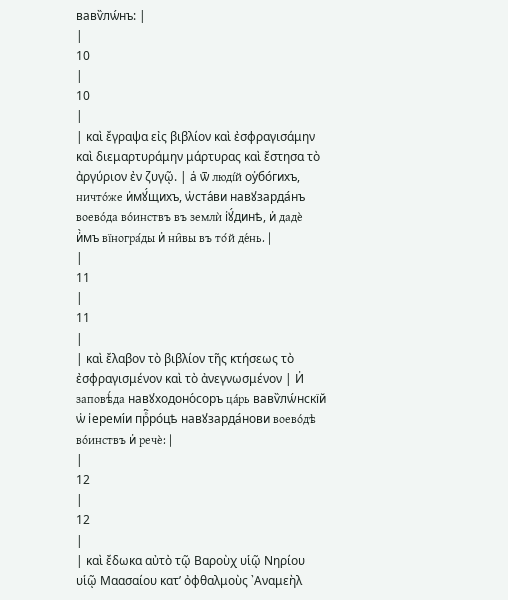вавѷлѡ́нъ: |
|
10
|
10
|
| καὶ ἔγραψα εἰς βιβλίον καὶ ἐσφραγισάμην καὶ διεμαρτυράμην μάρτυρας καὶ ἔστησα τὸ ἀργύριον ἐν ζυγῷ. | а҆ ѿ люді́й оу҆бо́гихъ, ничто́же и҆мꙋ́щихъ, ѡ҆ста́ви навꙋзарда́нъ воево́да во́инствъ въ землѝ і҆ꙋ́динѣ, и҆ дадѐ и҆̀мъ вїногра́ды и҆ ни̑вы въ то́й де́нь. |
|
11
|
11
|
| καὶ ἔλαβον τὸ βιβλίον τῆς κτήσεως τὸ ἐσφραγισμένον καὶ τὸ ἀνεγνωσμένον | И҆ заповѣ́да навꙋходоно́соръ ца́рь вавѷлѡ́нскїй ѡ҆ і҆еремі́и прⷪ҇ро́цѣ навꙋзарда́нови воево́дѣ во́инствъ и҆ речѐ: |
|
12
|
12
|
| καὶ ἔδωκα αὐτὸ τῷ Βαροὺχ υἱῷ Νηρίου υἱῷ Μαασαίου κατ’ ὀφθαλμοὺς ᾿Αναμεὴλ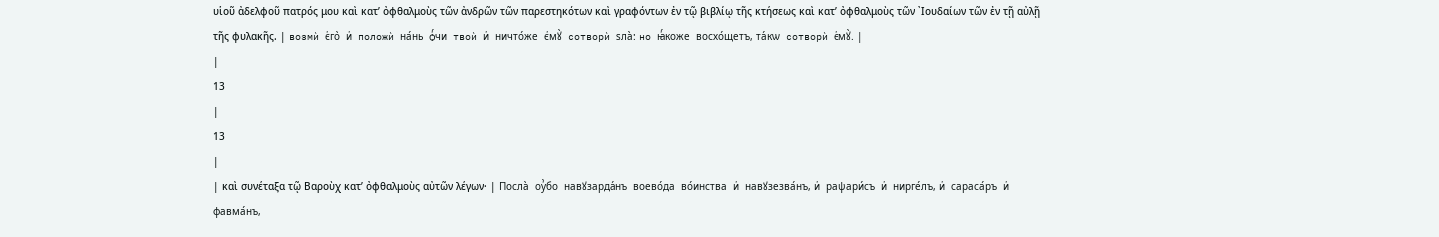υἱοῦ ἀδελφοῦ πατρός μου καὶ κατ’ ὀφθαλμοὺς τῶν ἀνδρῶν τῶν παρεστηκότων καὶ γραφόντων ἐν τῷ βιβλίῳ τῆς κτήσεως καὶ κατ’ ὀφθαλμοὺς τῶν ᾿Ιουδαίων τῶν ἐν τῇ αὐλῇ τῆς φυλακῆς. | возмѝ є҆го̀ и҆ положѝ на́нь ѻ҆́чи твоѝ и҆ ничто́же є҆мꙋ̀ сотворѝ ѕла̀: но ꙗ҆́коже восхо́щетъ, та́кѡ сотворѝ є҆мꙋ̀. |
|
13
|
13
|
| καὶ συνέταξα τῷ Βαροὺχ κατ’ ὀφθαλμοὺς αὐτῶν λέγων· | Посла̀ оу҆̀бо навꙋзарда́нъ воево́да во́инства и҆ навꙋзезва́нъ, и҆ раѱари́съ и҆ нирге́лъ, и҆ сараса́ръ и҆ фавма́нъ,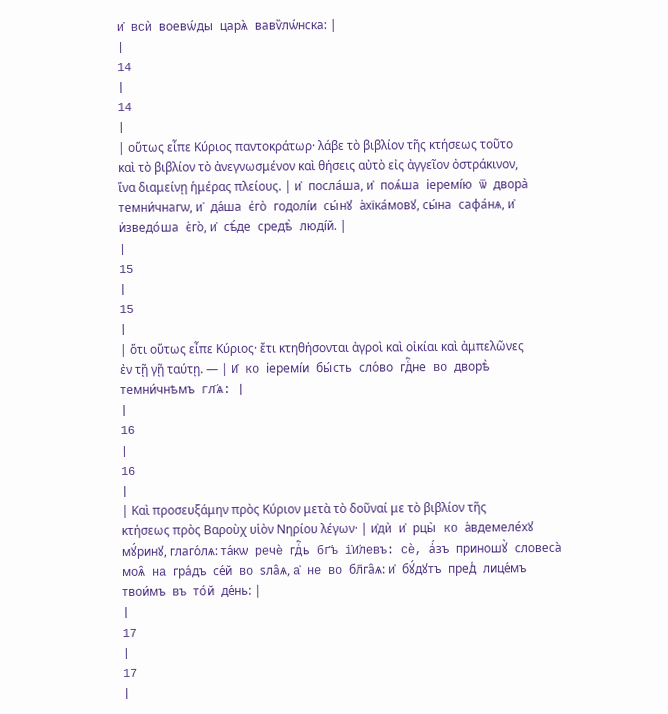и҆ всѝ воевѡ́ды царѧ̀ вавѷлѡ́нска: |
|
14
|
14
|
| οὕτως εἶπε Κύριος παντοκράτωρ· λάβε τὸ βιβλίον τῆς κτήσεως τοῦτο καὶ τὸ βιβλίον τὸ ἀνεγνωσμένον καὶ θήσεις αὐτὸ εἰς ἀγγεῖον ὀστράκινον, ἵνα διαμείνῃ ἡμέρας πλείους. | и҆ посла́ша, и҆ поѧ́ша і҆еремі́ю ѿ двора̀ темни́чнагѡ, и҆ да́ша є҆го̀ годолі́и сы́нꙋ а҆хїка́мовꙋ, сы́на сафа́нѧ, и҆ и҆зведо́ша є҆го̀, и҆ сѣ́де средѣ̀ люді́й. |
|
15
|
15
|
| ὅτι οὕτως εἶπε Κύριος· ἔτι κτηθήσονται ἀγροὶ καὶ οἰκίαι καὶ ἀμπελῶνες ἐν τῇ γῇ ταύτῃ. — | И҆ ко і҆еремі́и бы́сть сло́во гдⷭ҇не во дворѣ̀ темни́чнѣмъ гл҃ѧ: |
|
16
|
16
|
| Καὶ προσευξάμην πρὸς Κύριον μετὰ τὸ δοῦναί με τὸ βιβλίον τῆς κτήσεως πρὸς Βαροὺχ υἱὸν Νηρίου λέγων· | и҆дѝ и҆ рцы̀ ко а҆вдемеле́хꙋ мꙋ́ринꙋ, глаго́лѧ: та́кѡ речѐ гдⷭ҇ь бг҃ъ і҆и҃левъ: сѐ, а҆́зъ приношꙋ̀ словеса̀ моѧ̑ на гра́дъ се́й во ѕла̑ѧ, а҆ не во бл҃га̑ѧ: и҆ бꙋ́дꙋтъ пред̾ лице́мъ твои́мъ въ то́й де́нь: |
|
17
|
17
|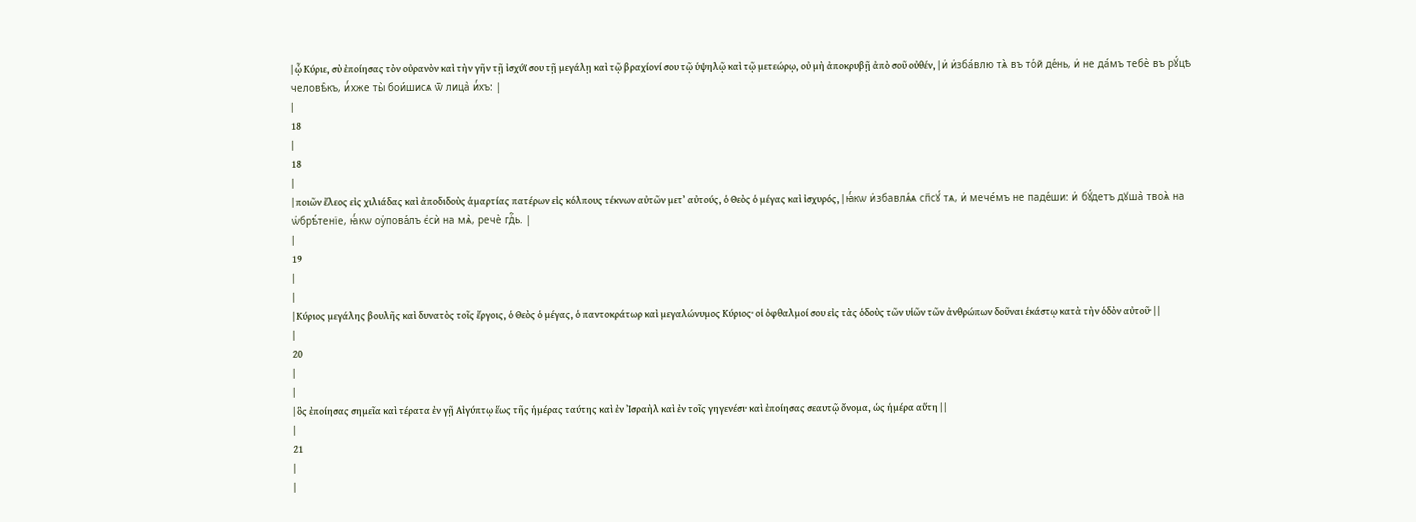| ᾦ Κύριε, σὺ ἐποίησας τὸν οὐρανὸν καὶ τὴν γῆν τῇ ἰσχύϊ σου τῇ μεγάλῃ καὶ τῷ βραχίονί σου τῷ ὑψηλῷ καὶ τῷ μετεώρῳ, οὐ μὴ ἀποκρυβῇ ἀπὸ σοῦ οὐθέν, | и҆ и҆зба́влю тѧ̀ въ то́й де́нь, и҆ не да́мъ тебѐ въ рꙋ́цѣ человѣ̑къ, и҆́хже ты̀ бои́шисѧ ѿ лица̀ и҆́хъ: |
|
18
|
18
|
| ποιῶν ἔλεος εἰς χιλιάδας καὶ ἀποδιδοὺς ἁμαρτίας πατέρων εἰς κόλπους τέκνων αὐτῶν μετ’ αὐτούς, ὁ Θεὸς ὁ μέγας καὶ ἰσχυρός, | ꙗ҆́кѡ и҆збавлѧ́ѧ сп҃сꙋ́ тѧ, и҆ мече́мъ не паде́ши: и҆ бꙋ́детъ дꙋша̀ твоѧ̀ на ѡ҆брѣ́тенїе, ꙗ҆́кѡ оу҆пова́лъ є҆сѝ на мѧ̀, речѐ гдⷭ҇ь. |
|
19
|
|
| Κύριος μεγάλης βουλῆς καὶ δυνατὸς τοῖς ἔργοις, ὁ Θεὸς ὁ μέγας, ὁ παντοκράτωρ καὶ μεγαλώνυμος Κύριος· οἱ ὀφθαλμοί σου εἰς τὰς ὁδοὺς τῶν υἱῶν τῶν ἀνθρώπων δοῦναι ἑκάστῳ κατὰ τὴν ὁδὸν αὐτοῦ· | |
|
20
|
|
| ὃς ἐποίησας σημεῖα καὶ τέρατα ἐν γῇ Αἰγύπτῳ ἕως τῆς ἡμέρας ταύτης καὶ ἐν ᾿Ισραὴλ καὶ ἐν τοῖς γηγενέσι· καὶ ἐποίησας σεαυτῷ ὄνομα, ὡς ἡμέρα αὕτη | |
|
21
|
|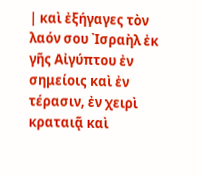| καὶ ἐξήγαγες τὸν λαόν σου ᾿Ισραὴλ ἐκ γῆς Αἰγύπτου ἐν σημείοις καὶ ἐν τέρασιν, ἐν χειρὶ κραταιᾷ καὶ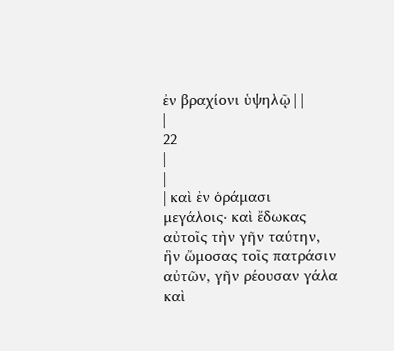ἐν βραχίονι ὑψηλῷ | |
|
22
|
|
| καὶ ἐν ὁράμασι μεγάλοις· καὶ ἔδωκας αὐτοῖς τὴν γῆν ταύτην, ἣν ὤμοσας τοῖς πατράσιν αὐτῶν, γῆν ρέουσαν γάλα καὶ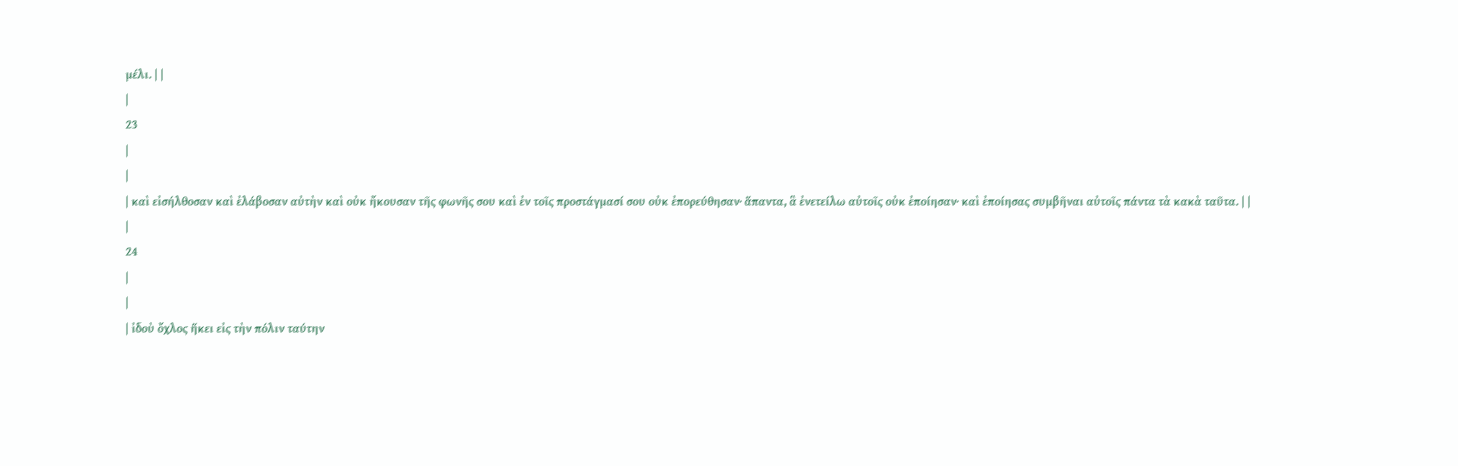μέλι. | |
|
23
|
|
| καὶ εἰσήλθοσαν καὶ ἐλάβοσαν αὐτὴν καὶ οὐκ ἤκουσαν τῆς φωνῆς σου καὶ ἐν τοῖς προστάγμασί σου οὐκ ἐπορεύθησαν· ἅπαντα, ἃ ἐνετείλω αὐτοῖς οὐκ ἐποίησαν· καὶ ἐποίησας συμβῆναι αὐτοῖς πάντα τὰ κακὰ ταῦτα. | |
|
24
|
|
| ἰδοὺ ὄχλος ἥκει εἰς τὴν πόλιν ταύτην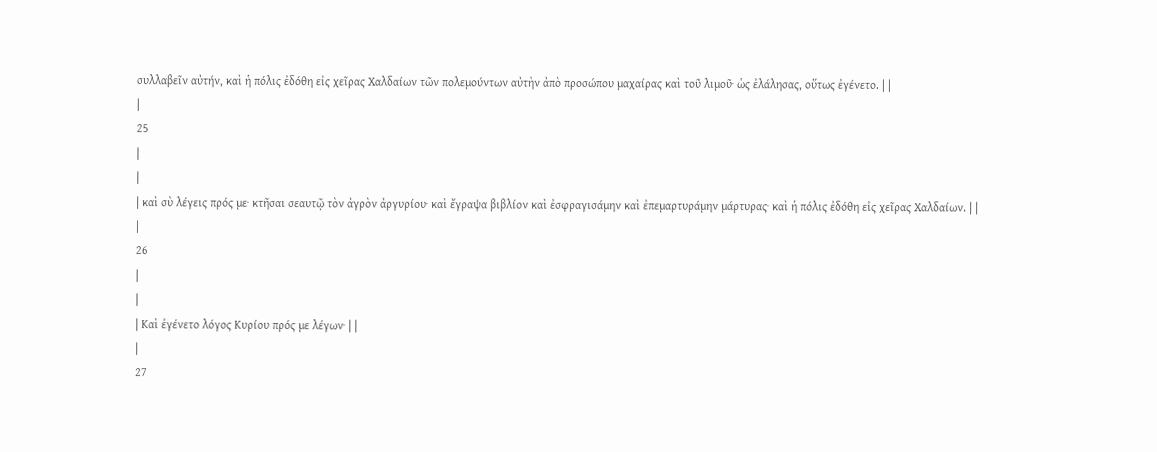συλλαβεῖν αὐτήν, καὶ ἡ πόλις ἐδόθη εἰς χεῖρας Χαλδαίων τῶν πολεμούντων αὐτὴν ἀπὸ προσώπου μαχαίρας καὶ τοῦ λιμοῦ· ὡς ἐλάλησας, οὕτως ἐγένετο. | |
|
25
|
|
| καὶ σὺ λέγεις πρός με· κτῆσαι σεαυτῷ τὸν ἀγρὸν ἀργυρίου· καὶ ἔγραψα βιβλίον καὶ ἐσφραγισάμην καὶ ἐπεμαρτυράμην μάρτυρας· καὶ ἡ πόλις ἐδόθη εἰς χεῖρας Χαλδαίων. | |
|
26
|
|
| Καὶ ἐγένετο λόγος Κυρίου πρός με λέγων· | |
|
27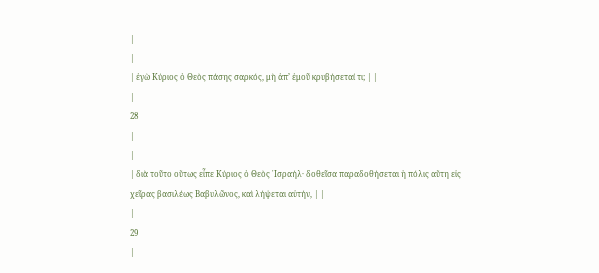|
|
| ἐγὼ Κύριος ὁ Θεὸς πάσης σαρκός, μὴ ἀπ’ ἐμοῦ κρυβήσεταί τι; | |
|
28
|
|
| διὰ τοῦτο οὕτως εἶπε Κύριος ὁ Θεὸς ᾿Ισραήλ· δοθεῖσα παραδοθήσεται ἡ πόλις αὕτη εἰς χεῖρας βασιλέως Βαβυλῶνος, καὶ λήψεται αὐτήν, | |
|
29
|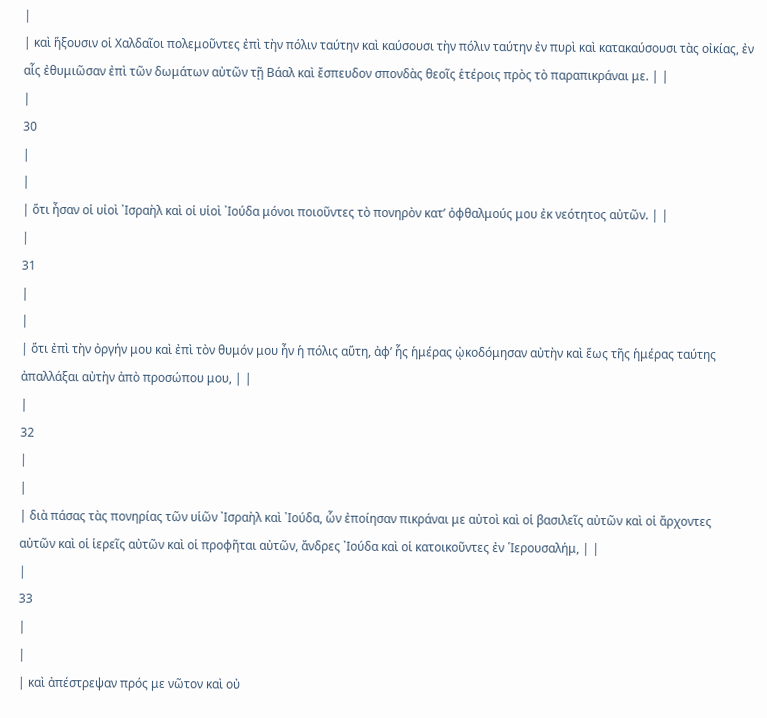|
| καὶ ἥξουσιν οἱ Χαλδαῖοι πολεμοῦντες ἐπὶ τὴν πόλιν ταύτην καὶ καύσουσι τὴν πόλιν ταύτην ἐν πυρὶ καὶ κατακαύσουσι τὰς οἰκίας, ἐν αἷς ἐθυμιῶσαν ἐπὶ τῶν δωμάτων αὐτῶν τῇ Βάαλ καὶ ἔσπευδον σπονδὰς θεοῖς ἑτέροις πρὸς τὸ παραπικράναι με. | |
|
30
|
|
| ὅτι ἦσαν οἱ υἰοὶ ᾿Ισραὴλ καὶ οἱ υἱοὶ ᾿Ιούδα μόνοι ποιοῦντες τὸ πονηρὸν κατ’ ὀφθαλμούς μου ἐκ νεότητος αὐτῶν. | |
|
31
|
|
| ὅτι ἐπὶ τὴν ὀργήν μου καὶ ἐπὶ τὸν θυμόν μου ἦν ἡ πόλις αὕτη, ἀφ’ ἧς ἡμέρας ᾠκοδόμησαν αὐτὴν καὶ ἕως τῆς ἡμέρας ταύτης ἀπαλλάξαι αὐτὴν ἀπὸ προσώπου μου, | |
|
32
|
|
| διὰ πάσας τὰς πονηρίας τῶν υἱῶν ᾿Ισραὴλ καὶ ᾿Ιούδα, ὧν ἐποίησαν πικράναι με αὐτοὶ καὶ οἱ βασιλεῖς αὐτῶν καὶ οἱ ἄρχοντες αὐτῶν καὶ οἱ ἱερεῖς αὐτῶν καὶ οἱ προφῆται αὐτῶν, ἄνδρες ᾿Ιούδα καὶ οἱ κατοικοῦντες ἐν ῾Ιερουσαλήμ, | |
|
33
|
|
| καὶ ἀπέστρεψαν πρός με νῶτον καὶ οὐ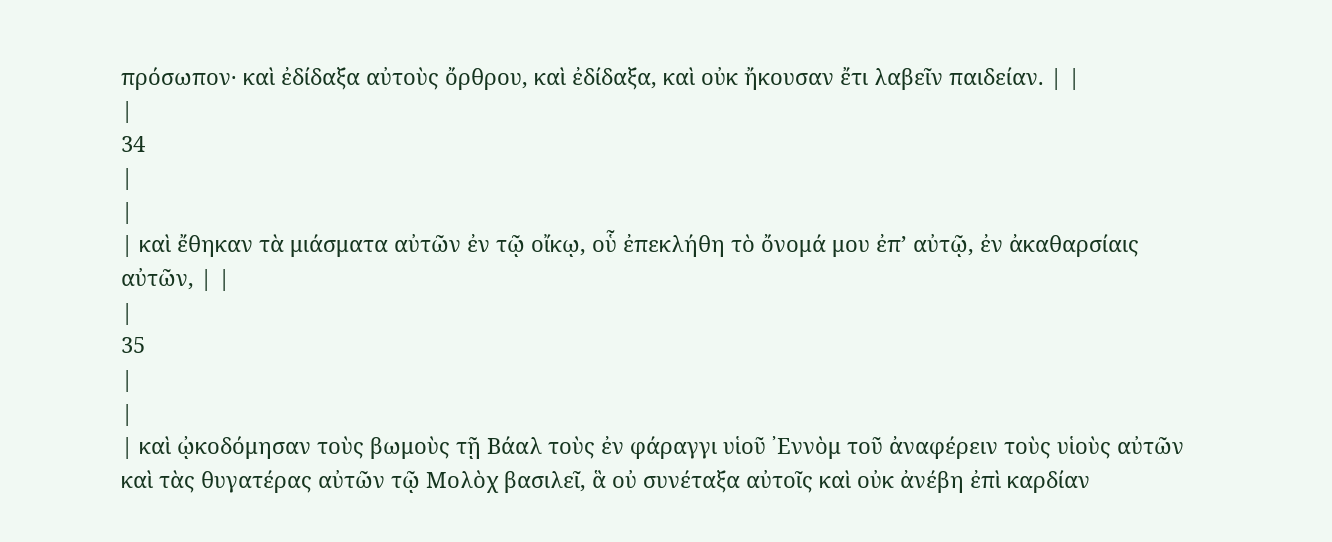πρόσωπον· καὶ ἐδίδαξα αὐτοὺς ὄρθρου, καὶ ἐδίδαξα, καὶ οὐκ ἤκουσαν ἔτι λαβεῖν παιδείαν. | |
|
34
|
|
| καὶ ἔθηκαν τὰ μιάσματα αὐτῶν ἐν τῷ οἴκῳ, οὗ ἐπεκλήθη τὸ ὄνομά μου ἐπ’ αὐτῷ, ἐν ἀκαθαρσίαις αὐτῶν, | |
|
35
|
|
| καὶ ᾠκοδόμησαν τοὺς βωμοὺς τῇ Βάαλ τοὺς ἐν φάραγγι υἱοῦ ᾿Εννὸμ τοῦ ἀναφέρειν τοὺς υἱοὺς αὐτῶν καὶ τὰς θυγατέρας αὐτῶν τῷ Μολὸχ βασιλεῖ, ἃ οὐ συνέταξα αὐτοῖς καὶ οὐκ ἀνέβη ἐπὶ καρδίαν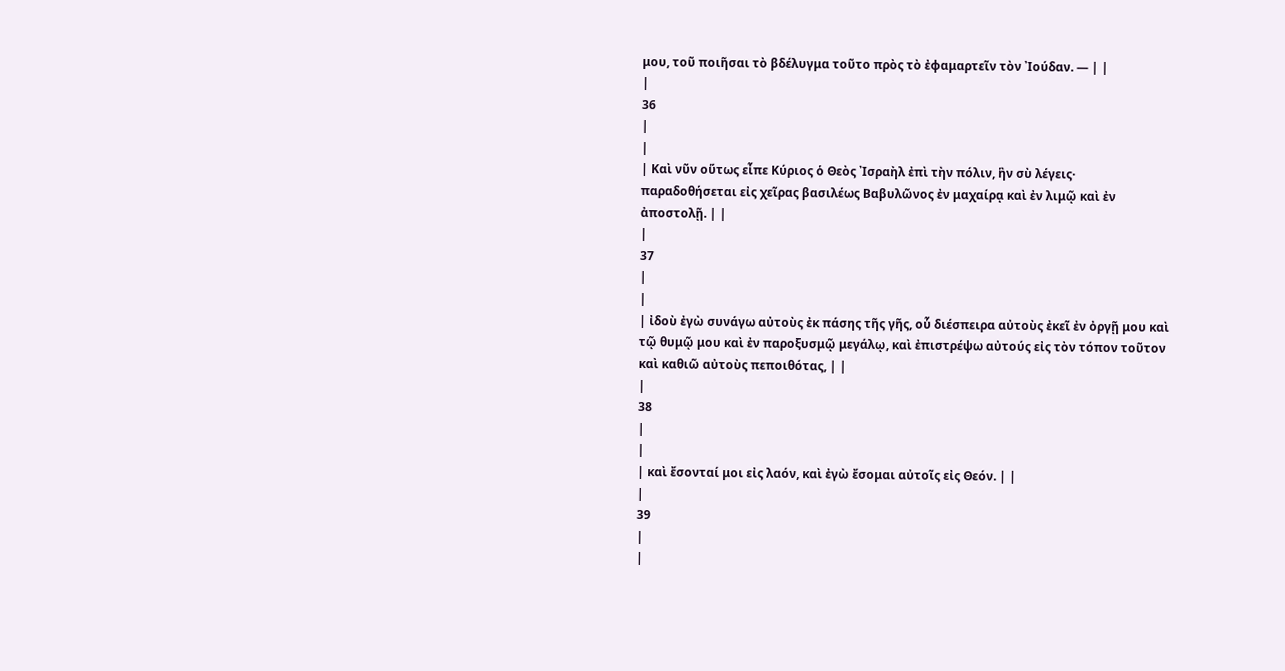μου, τοῦ ποιῆσαι τὸ βδέλυγμα τοῦτο πρὸς τὸ ἐφαμαρτεῖν τὸν ᾿Ιούδαν. — | |
|
36
|
|
| Καὶ νῦν οὕτως εἶπε Κύριος ὁ Θεὸς ᾿Ισραὴλ ἐπὶ τὴν πόλιν, ἣν σὺ λέγεις· παραδοθήσεται εἰς χεῖρας βασιλέως Βαβυλῶνος ἐν μαχαίρᾳ καὶ ἐν λιμῷ καὶ ἐν ἀποστολῇ. | |
|
37
|
|
| ἰδοὺ ἐγὼ συνάγω αὐτοὺς ἐκ πάσης τῆς γῆς, οὗ διέσπειρα αὐτοὺς ἐκεῖ ἐν ὀργῇ μου καὶ τῷ θυμῷ μου καὶ ἐν παροξυσμῷ μεγάλῳ, καὶ ἐπιστρέψω αὐτούς εἰς τὸν τόπον τοῦτον καὶ καθιῶ αὐτοὺς πεποιθότας, | |
|
38
|
|
| καὶ ἔσονταί μοι εἰς λαόν, καὶ ἐγὼ ἔσομαι αὐτοῖς εἰς Θεόν. | |
|
39
|
|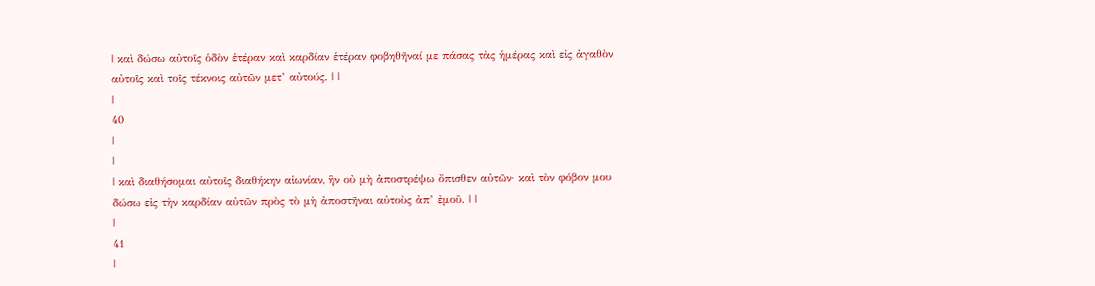| καὶ δώσω αὐτοῖς ὁδὸν ἑτέραν καὶ καρδίαν ἑτέραν φοβηθῆναί με πάσας τὰς ἡμέρας καὶ εἰς ἀγαθὸν αὐτοῖς καὶ τοῖς τέκνοις αὐτῶν μετ’ αὐτούς. | |
|
40
|
|
| καὶ διαθήσομαι αὐτοῖς διαθήκην αἰωνίαν, ἣν οὐ μὴ ἀποστρέψω ὄπισθεν αὐτῶν· καὶ τὸν φόβον μου δώσω εἰς τὴν καρδίαν αὐτῶν πρὸς τὸ μὴ ἀποστῆναι αὐτοὺς ἀπ’ ἐμοῦ. | |
|
41
|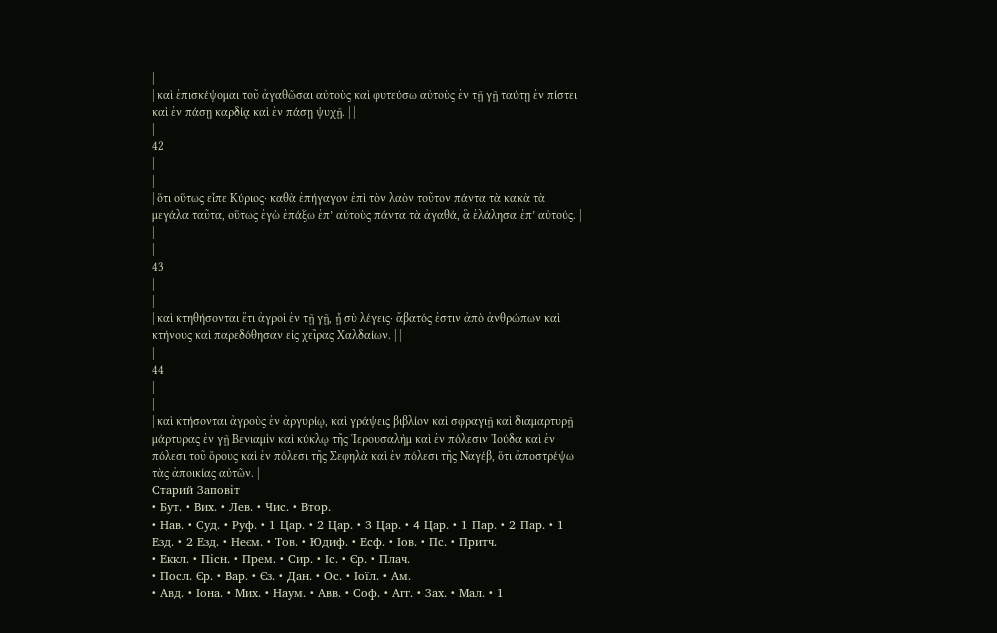|
| καὶ ἐπισκέψομαι τοῦ ἀγαθῶσαι αὐτοὺς καὶ φυτεύσω αὐτοὺς ἐν τῇ γῇ ταύτῃ ἐν πίστει καὶ ἐν πάσῃ καρδίᾳ καὶ ἐν πάσῃ ψυχῇ. | |
|
42
|
|
| ὅτι οὕτως εἶπε Κύριος· καθὰ ἐπήγαγον ἐπὶ τὸν λαὸν τοῦτον πάντα τὰ κακὰ τὰ μεγάλα ταῦτα, οὕτως ἐγὼ ἐπάξω ἐπ’ αὐτοὺς πάντα τὰ ἀγαθά, ἃ ἐλάλησα ἐπ’ αὐτούς. | |
|
43
|
|
| καὶ κτηθήσονται ἔτι ἀγροὶ ἐν τῇ γῇ, ᾗ σὺ λέγεις· ἄβατός ἐστιν ἀπὸ ἀνθρώπων καὶ κτήνους καὶ παρεδόθησαν εἰς χεῖρας Χαλδαίων. | |
|
44
|
|
| καὶ κτήσονται ἀγροὺς ἐν ἀργυρίῳ, καὶ γράψεις βιβλίον καὶ σφραγιῇ καὶ διαμαρτυρῇ μάρτυρας ἐν γῇ Βενιαμὶν καὶ κύκλῳ τῆς ῾Ιερουσαλὴμ καὶ ἐν πόλεσιν ᾿Ιούδα καὶ ἐν πόλεσι τοῦ ὄρους καὶ ἐν πόλεσι τῆς Σεφηλὰ καὶ ἐν πόλεσι τῆς Ναγέβ, ὅτι ἀποστρέψω τὰς ἀποικίας αὐτῶν. |
Старий Заповіт
• Бут. • Вих. • Лев. • Чис. • Втор.
• Нав. • Суд. • Руф. • 1 Цар. • 2 Цар. • 3 Цар. • 4 Цар. • 1 Пар. • 2 Пар. • 1 Езд. • 2 Езд. • Неєм. • Тов. • Юдиф. • Есф. • Іов. • Пс. • Притч.
• Еккл. • Пісн. • Прем. • Сир. • Іс. • Єр. • Плач.
• Посл. Єр. • Вар. • Єз. • Дан. • Ос. • Іоїл. • Ам.
• Авд. • Іона. • Мих. • Наум. • Авв. • Соф. • Агг. • Зах. • Мал. • 1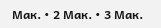Мак. • 2 Мак. • 3 Мак.